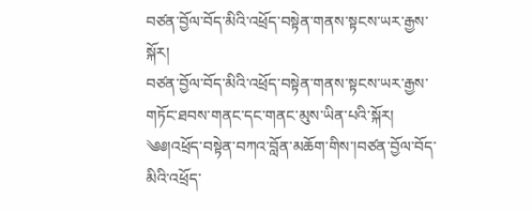བཙན་བྱོལ་བོད་མིའི་འཕྲོད་བསྟེན་གནས་སྟངས་ཡར་རྒྱས་སྐོར།
བཙན་བྱོལ་བོད་མིའི་འཕྲོད་བསྟེན་གནས་སྟངས་ཡར་རྒྱས་གཏོང་ཐབས་གནང་དང་གནང་མུས་ཡིན་པའི་སྐོར།
༄༅།འཕྲོད་བསྟེན་བཀའ་བློན་མཆོག་གིས་།བཙན་བྱོལ་བོད་མིའི་འཕྲོད་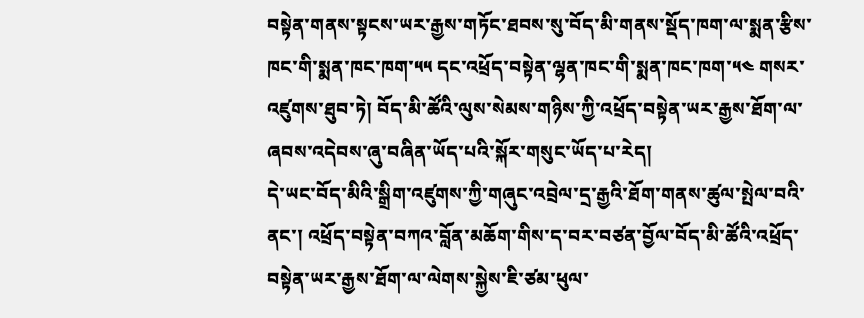བསྟེན་གནས་སྟངས་ཡར་རྒྱས་གཏོང་ཐབས་སུ་བོད་མི་གནས་སྡོད་ཁག་ལ་སྨན་རྩིས་ཁང་གི་སྨན་ཁང་ཁག་༥༥ དང་འཕྲོད་བསྟེན་ལྷན་ཁང་གི་སྨན་ཁང་ཁག་༥༤ གསར་འཛུགས་ཐུབ་ཏེ། བོད་མི་ཚོའི་ལུས་སེམས་གཉིས་ཀྱི་འཕྲོད་བསྟེན་ཡར་རྒྱས་ཐོག་ལ་ཞབས་འདེབས་ཞུ་བཞིན་ཡོད་པའི་སྐོར་གསུང་ཡོད་པ་རེད།
དེ་ཡང་བོད་མིའི་སྒྲིག་འཛུགས་ཀྱི་གཞུང་འབྲེལ་དྲ་རྒྱའི་ཐོག་གནས་ཚུལ་སྤེལ་བའི་ནང་། འཕྲོད་བསྟེན་བཀའ་བློན་མཆོག་གིས་ད་བར་བཙན་བྱོལ་བོད་མི་ཚོའི་འཕྲོད་བསྟེན་ཡར་རྒྱས་ཐོག་ལ་ལེགས་སྐྱེས་ཇི་ཙམ་ཕུལ་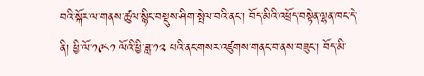བའི་སྐོར་ལ་གནས་ཚུལ་སྙིང་བསྡུས་ཤིག་སྤེལ་བའི་ནང་། བོད་མིའི་འཕྲོད་བསྟེན་ལྷན་ཁང་དེ་ནི། ཕྱི་ལོ་༡༩༨༡ ལོའི་ཕྱི་ཟླ་༡༢ པའི་ནང་གསར་འཛུགས་གནང་བ་ནས་བཟུང་། བོད་མི་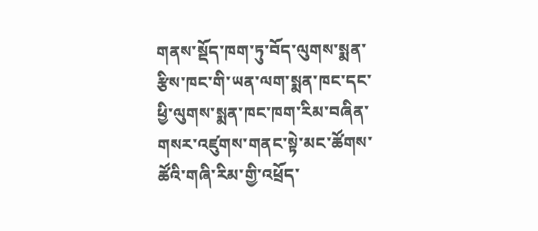གནས་སྡོད་ཁག་ཏུ་བོད་ལུགས་སྨན་རྩིས་ཁང་གི་ཡན་ལག་སྨན་ཁང་དང་ཕྱི་ལུགས་སྨན་ཁང་ཁག་རིམ་བཞིན་གསར་འཛུགས་གནང་སྟེ་མང་ཚོགས་ཚོའི་གཞི་རིམ་གྱི་འཕྲོད་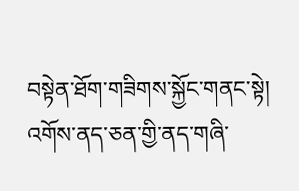བསྟེན་ཐོག་གཟིགས་སྐྱོང་གནང་སྟེ། འགོས་ནད་ཅན་གྱི་ནད་གཞི་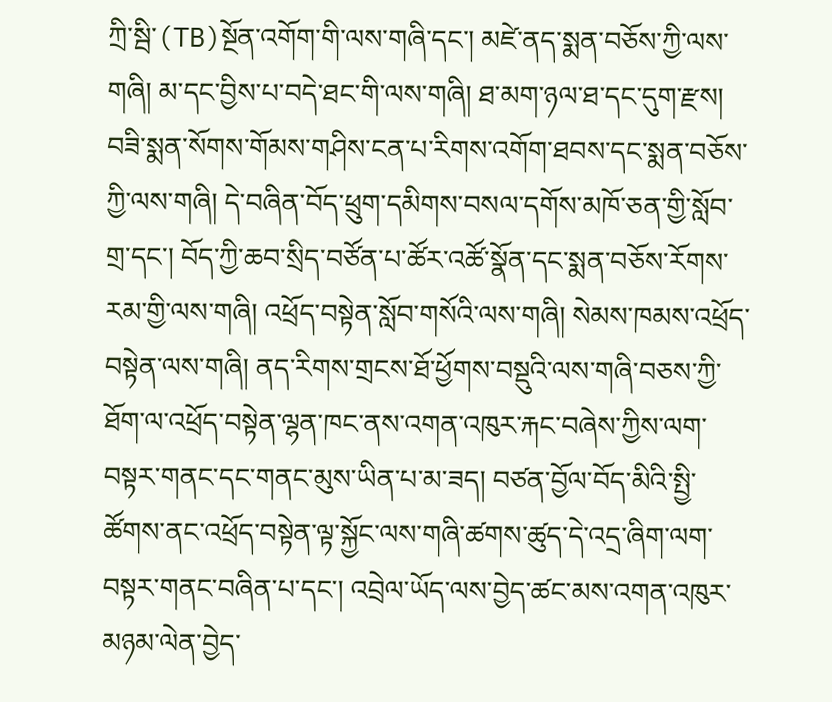ཀྲི་སྦི་(TB)སྔོན་འགོག་གི་ལས་གཞི་དང་། མཛེ་ནད་སྨན་བཅོས་ཀྱི་ལས་གཞི། མ་དང་བྱིས་པ་བདེ་ཐང་གི་ལས་གཞི། ཐ་མག་ཉལ་ཐ་དང་དུག་རྫས། བཟི་སྨན་སོགས་གོམས་གཤིས་ངན་པ་རིགས་འགོག་ཐབས་དང་སྨན་བཅོས་ཀྱི་ལས་གཞི། དེ་བཞིན་བོད་ཕྲུག་དམིགས་བསལ་དགོས་མཁོ་ཅན་གྱི་སློབ་གྲ་དང་། བོད་ཀྱི་ཆབ་སྲིད་བཙོན་པ་ཚོར་འཚོ་སྣོན་དང་སྨན་བཅོས་རོགས་རམ་གྱི་ལས་གཞི། འཕྲོད་བསྟེན་སློབ་གསོའི་ལས་གཞི། སེམས་ཁམས་འཕྲོད་བསྟེན་ལས་གཞི། ནད་རིགས་གྲངས་ཐོ་ཕྱོགས་བསྡུའི་ལས་གཞི་བཅས་ཀྱི་ཐོག་ལ་འཕྲོད་བསྟེན་ལྷན་ཁང་ནས་འགན་འཁུར་རྐང་བཞེས་ཀྱིས་ལག་བསྟར་གནང་དང་གནང་མུས་ཡིན་པ་མ་ཟད། བཙན་བྱོལ་བོད་མིའི་སྤྱི་ཚོགས་ནང་འཕྲོད་བསྟེན་ལྟ་སྐྱོང་ལས་གཞི་ཚགས་ཚུད་དེ་འདྲ་ཞིག་ལག་བསྟར་གནང་བཞིན་པ་དང་། འབྲེལ་ཡོད་ལས་བྱེད་ཚང་མས་འགན་འཁུར་མཉམ་ལེན་བྱེད་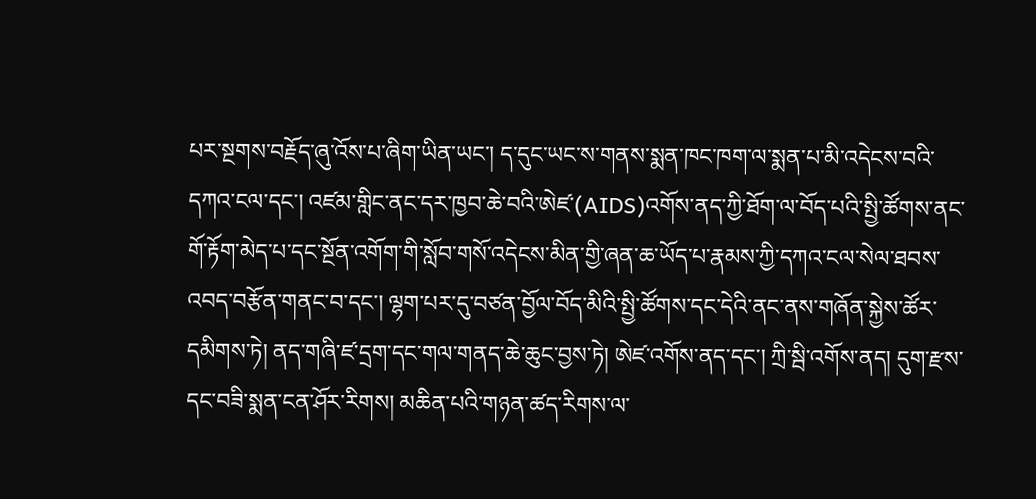པར་སྔགས་བརྗོད་ཞུ་འོས་པ་ཞིག་ཡིན་ཡང་། ད་དུང་ཡང་ས་གནས་སྨན་ཁང་ཁག་ལ་སྨན་པ་མི་འདེངས་བའི་དཀའ་ངལ་དང་། འཛམ་གླིང་ནང་དར་ཁྱབ་ཆེ་བའི་ཨེཛ་(AIDS)འགོས་ནད་ཀྱི་ཐོག་ལ་བོད་པའི་སྤྱི་ཚོགས་ནང་གོ་རྟོག་མེད་པ་དང་སྔོན་འགོག་གི་སློབ་གསོ་འདེངས་མིན་གྱི་ཞན་ཆ་ཡོད་པ་རྣམས་ཀྱི་དཀའ་ངལ་སེལ་ཐབས་འབད་བརྩོན་གནང་བ་དང་། ལྷག་པར་དུ་བཙན་བྱོལ་བོད་མིའི་སྤྱི་ཚོགས་དང་དེའི་ནང་ནས་གཞོན་སྐྱེས་ཚོར་དམིགས་ཏེ། ནད་གཞི་ཛ་དྲག་དང་གལ་གནད་ཆེ་ཆུང་བྱས་ཏེ། ཨེཛ་འགོས་ནད་དང་། ཀྲི་སྦི་འགོས་ནད། དུག་རྫས་དང་བཟི་སྨན་ངན་ཤོར་རིགས། མཆིན་པའི་གཉན་ཚད་རིགས་ལ་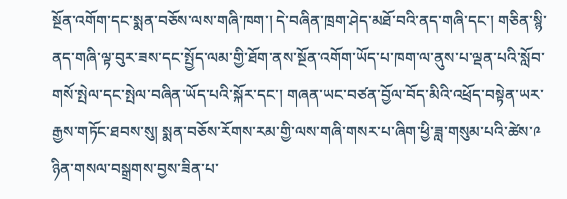སྔོན་འགོག་དང་སྨན་བཅོས་ལས་གཞི་ཁག་། དེ་བཞིན་ཁྲག་ཤེད་མཐོ་བའི་ནད་གཞི་དང་། གཅིན་སྙི་ནད་གཞི་ལྟ་བུར་ཟས་དང་སྤྱོད་ལམ་གྱི་ཐོག་ནས་སྔོན་འགོག་ཡོད་པ་ཁག་ལ་ནུས་པ་ལྡན་པའི་སློབ་གསོ་སྤེལ་དང་སྤེལ་བཞིན་ཡོད་པའི་སྐོར་དང་། གཞན་ཡང་བཙན་བྱོལ་བོད་མིའི་འཕྲོད་བསྟེན་ཡར་རྒྱས་གཏོང་ཐབས་སུ། སྨན་བཅོས་རོགས་རམ་གྱི་ལས་གཞི་གསར་པ་ཞིག་ཕྱི་ཟླ་གསུམ་པའི་ཚེས་༩ ཉིན་གསལ་བསྒྲགས་བྱས་ཟིན་པ་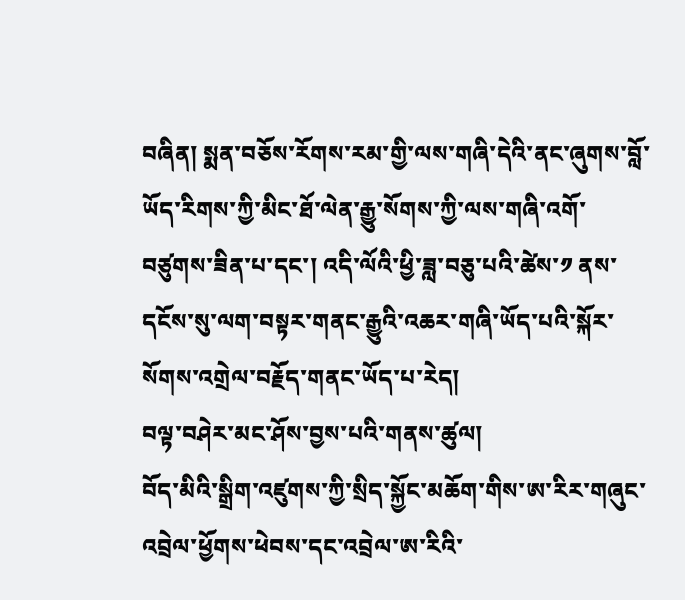བཞིན། སྨན་བཅོས་རོགས་རམ་གྱི་ལས་གཞི་དེའི་ནང་ཞུགས་བློ་ཡོད་རིགས་ཀྱི་མིང་ཐོ་ལེན་རྒྱུ་སོགས་ཀྱི་ལས་གཞི་འགོ་བཙུགས་ཟིན་པ་དང་། འདི་ལོའི་ཕྱི་ཟླ་བཅུ་པའི་ཚེས་༡ ནས་དངོས་སུ་ལག་བསྟར་གནང་རྒྱུའི་འཆར་གཞི་ཡོད་པའི་སྐོར་སོགས་འགྲེལ་བརྗོད་གནང་ཡོད་པ་རེད།
བལྟ་བཤེར་མང་ཤོས་བྱས་པའི་གནས་ཚུལ།
བོད་མིའི་སྒྲིག་འཛུགས་ཀྱི་སྲིད་སྐྱོང་མཆོག་གིས་ཨ་རིར་གཞུང་འབྲེལ་ཕྱོགས་ཕེབས་དང་འབྲེལ་ཨ་རིའི་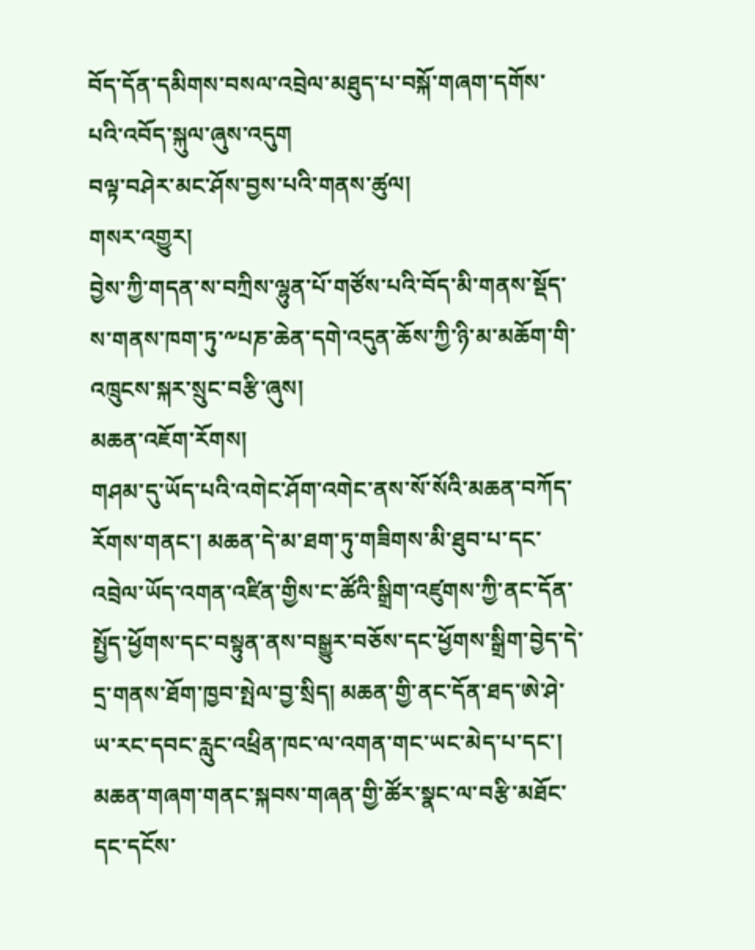བོད་དོན་དམིགས་བསལ་འབྲེལ་མཐུད་པ་བསྐོ་གཞག་དགོས་པའི་འབོད་སྐུལ་ཞུས་འདུག
བལྟ་བཤེར་མང་ཤོས་བྱས་པའི་གནས་ཚུལ།
གསར་འགྱུར།
བྱེས་ཀྱི་གདན་ས་བཀྲིས་ལྷུན་པོ་གཙོས་པའི་བོད་མི་གནས་སྡོད་ས་གནས་ཁག་ཏུ་༸པཎ་ཆེན་དགེ་འདུན་ཆོས་ཀྱི་ཉི་མ་མཆོག་གི་འཁྲུངས་སྐར་སྲུང་བརྩི་ཞུས།
མཆན་འཇོག་རོགས།
གཤམ་དུ་ཡོད་པའི་འགེང་ཤོག་འགེང་ནས་སོ་སོའི་མཆན་བཀོད་རོགས་གནང་། མཆན་དེ་མ་ཐག་ཏུ་གཟིགས་མི་ཐུབ་པ་དང་འབྲེལ་ཡོད་འགན་འཛིན་གྱིས་ང་ཚོའི་སྒྲིག་འཛུགས་ཀྱི་ནང་དོན་སྤྱོད་ཕྱོགས་དང་བསྟུན་ནས་བསྒྱུར་བཅོས་དང་ཕྱོགས་སྒྲིག་བྱེད་དེ་དྲ་གནས་ཐོག་ཁྱབ་སྤེལ་བྱ་སྲིད། མཆན་གྱི་ནང་དོན་ཐད་ཨེ་ཤེ་ཡ་རང་དབང་རླུང་འཕྲིན་ཁང་ལ་འགན་གང་ཡང་མེད་པ་དང་། མཆན་གཞག་གནང་སྐབས་གཞན་གྱི་ཚོར་སྣང་ལ་བརྩི་མཐོང་དང་དངོས་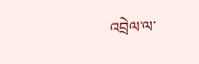འབྲེལ་ལ་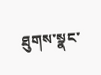ཐུགས་སྣང་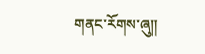གནང་རོགས་ཞུ༎